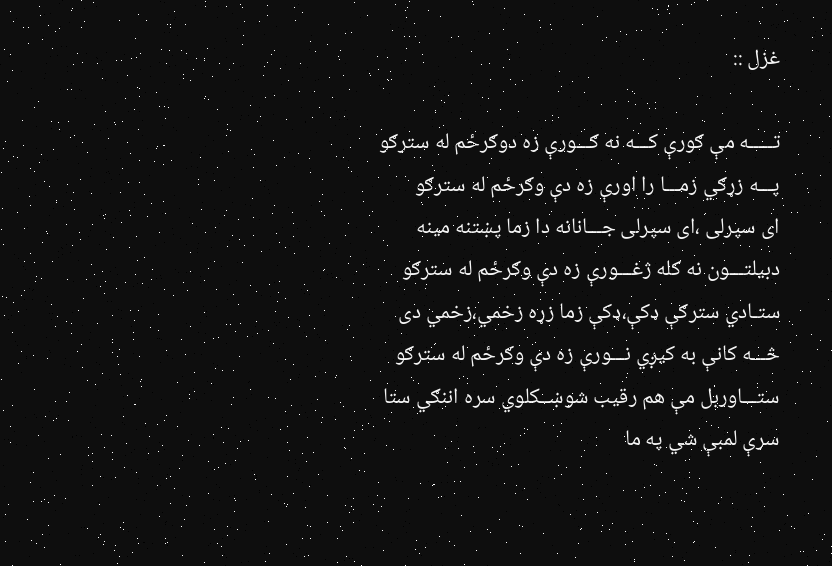غزل ::

تـــــه مې ګورې کـــه نه ګـــورې زه دوګرځم له سترګو
پـــه زړګي زمـــا را اورې زه دې وګرځم له سترګو
ای سپرلی ،ای سپرلی جـــانانه دا زما پښتنه مینه
دبیلتـــون نه کله ژغـــورې زه دې وګرځم له سترګو
ستـادي سترګې ډکې،ډکې زما زړه زخمي،زخمي دی
څـــه کانې به کیږي نـــورې زه دې وګرځم له سترګو
ستـــاوربل مې هم رقیب شوښــکلوي سره اننګي ستا
سرې لمبې شي په ما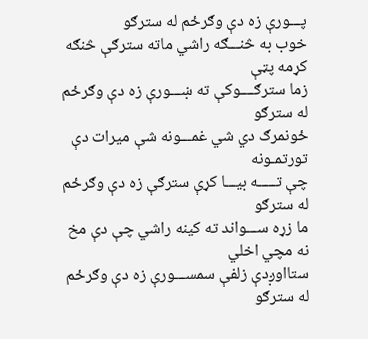پـــورې زه دې وګرځم له سترګو
خوب به څنـــګه راشي ماته سترګې څنګه کړمه پټې
زما سترګــــوکې ته ښـــورې زه دې وګرځم له سترګو
ځونمرګ دي شي غمـــونه شې میرات دې تورتمـونه
چې تـــــه بیـــا کړې سترګې زه دې وګرځم له سترګو
ما زړه ســـواند ته کینه راشي چې دې مخ نه مچي اخلي
ستااوږدې زلفې سمســـورې زه دې وګرځم له سترګو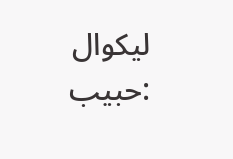لیکوال :حبیب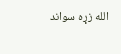الله زړه سواند